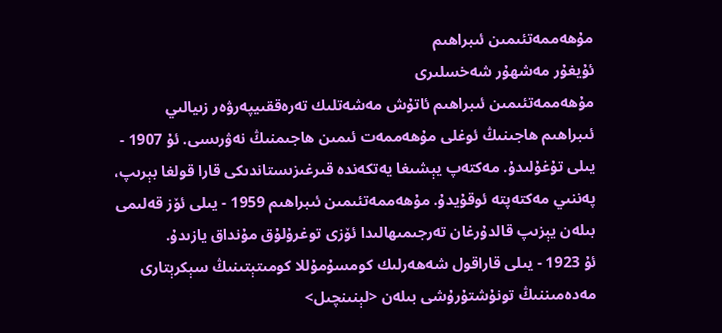مۇھەممەتئىمىن ئىبراھىم
ئۇيغۇر مەشھۇر شەخسلىرى
مۇھەممەتئىمىن ئىبراھىم ئاتۇش مەشەتلىك تەرەققىيپەرۋەر زىيالىي ئىبراھىم ھاجىنىڭ ئوغلى مۇھەممەت ئىمىن ھاجىمنىڭ نەۋرىسى. ئۇ 1907 - يىلى تۇغۇلىدۇ. مەكتەپ يېشىغا يەتكەندە قىرغىزىستاندىكى قارا قولغا بېرىپ، پەننىي مەكتەپتە ئوقۇيدۇ. مۇھەممەتئىمىن ئىبراھىم 1959 - يىلى ئۆز قەلىمى بىلەن يېزىپ قالدۇرغان تەرجىمىھالىدا ئۆزى توغرۇلۇق مۇنداق يازىدۇ.
ئۇ 1923 - يىلى قاراقول شەھەرلىك كومسۇمۇللا كومىتېتىنىڭ سېكرېتارى مەدەمىننىڭ تونۇشتۇرۇشى بىلەن <لېنىنچىل>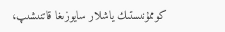كوممۇنىستىك ياشلار سايوزىغا قاتنىشىپ،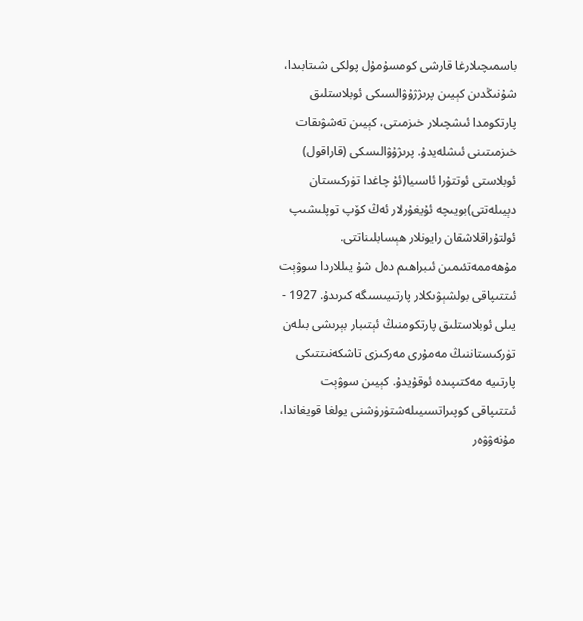باسمىچىلارغا قارشى كومسۇمۇل پولكى شىتابىدا، شۇنىڭدىن كېيىن پرىژژۇۋالسىكى ئوبلاستلىق پارتكومدا ئىشچىلار خىزمىتى، كېيىن تەشۋىقات خىزمىتىنى ئىشلەيدۇ. پرىژۇۋالىسكى (قاراقول) ئوبلاستى ئوتتۇرا ئاسىيا(ئۇ چاغدا تۈركىستان دېيىلەتتى)بويىچە ئۇيغۇرلار ئەڭ كۆپ توپلىشىپ ئولتۇراقلاشقان رايونلار ھېسابلىناتتى. مۇھەممەتئىمىن ئىبراھىم دەل شۇ يىللاردا سوۋېت ئىتتىپاقى بولشېۋىكلار پارتىيىسىگە كىرىدۇ. 1927 - يىلى ئوبلاستلىق پارتكومنىڭ ئېتىبار بېرىشى بىلەن تۈركىستاننىڭ مەمۇرى مەركىزى تاشكەنىتتىكى پارتىيە مەكتىپىدە ئوقۇيدۇ. كېيىن سوۋېت ئىتتىپاقى كوپىراتسىيىلەشتۈرۈشنى يولغا قويغاندا، مۇنەۋۋەر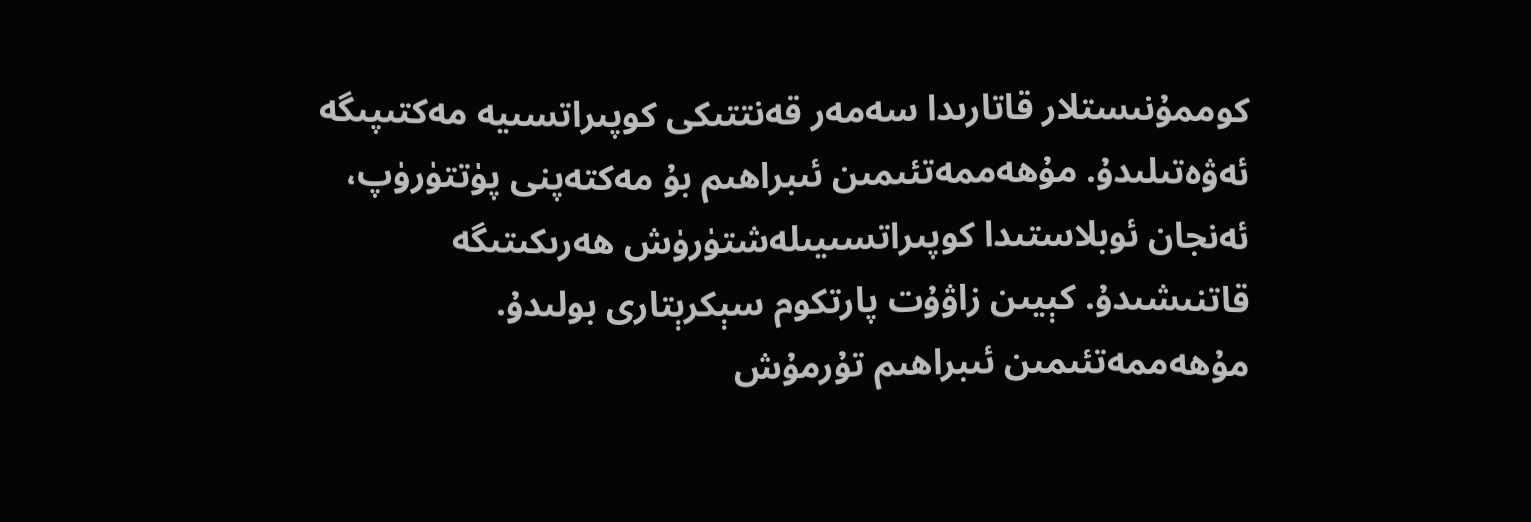كوممۇنىستلار قاتارىدا سەمەر قەنتتىكى كوپىراتسىيە مەكتىپىگە ئەۋەتىلىدۇ. مۇھەممەتئىمىن ئىبراھىم بۇ مەكتەپنى پۈتتۈرۈپ، ئەنجان ئوبلاستىدا كوپىراتسىيىلەشتۈرۈش ھەرىكىتىگە قاتنىشىدۇ. كېيىن زاۋۇت پارتكوم سېكرېتارى بولىدۇ.
مۇھەممەتئىمىن ئىبراھىم تۇرمۇش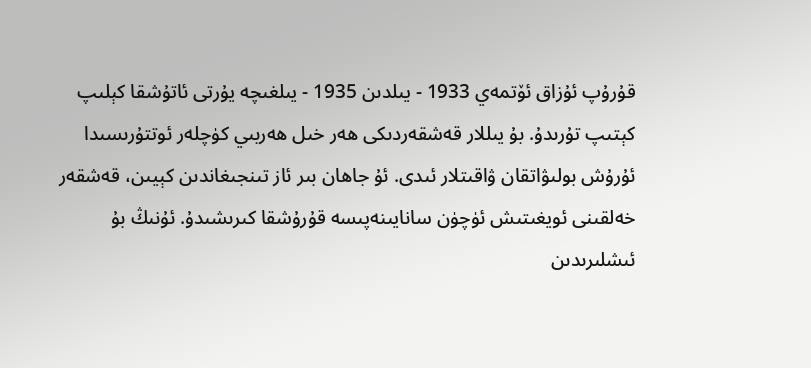قۇرۇپ ئۇزاق ئۆتمەي 1933 - يىلدىن 1935 - يىلغىچە يۇرتى ئاتۇشقا كېلىپ كېتىپ تۇرىدۇ. بۇ يىللار قەشقەردىكى ھەر خىل ھەربىي كۈچلەر ئوتتۇرىسىدا ئۇرۇش بولىۋاتقان ۋاقىتلار ئىدى. ئۇ جاھان بىر ئاز تىنجىغاندىن كېيىن، قەشقەر خەلقىنى ئويغىتىش ئۈچۈن سانايىنەپىسە قۇرۇشقا كىرىشىدۇ. ئۇنىڭ بۇ ئىشلىرىدىن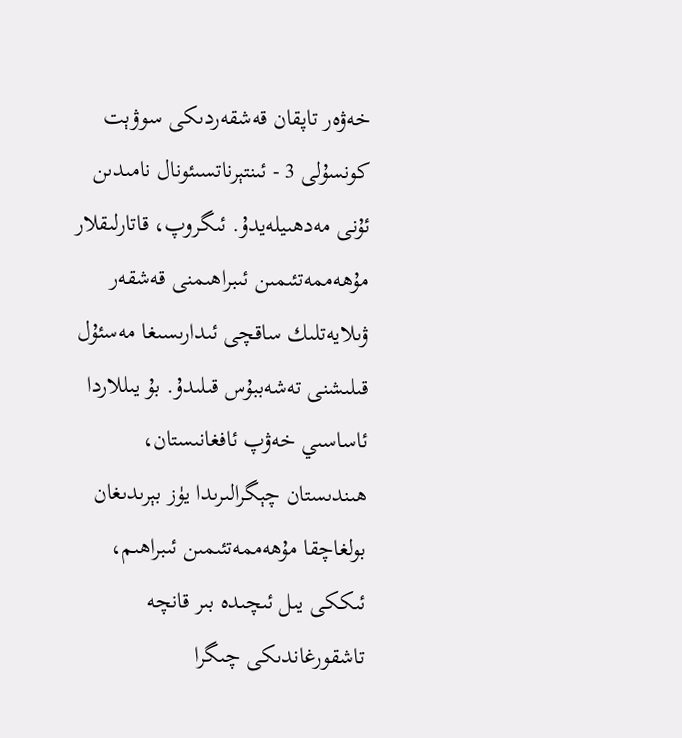خەۋەر تاپقان قەشقەردىكى سوۋېت كونسۇلى 3 - ئىنتېرناتسىئونال نامىدىن ئۇنى مەدھىيلەيدۇ. ئىگروپ، قاتارلىقلار مۇھەممەتئىمىن ئىبراھىمنى قەشقەر ۋىلايەتلىك ساقچى ئىدارىسىغا مەسئۇل قىلىشنى تەشەببۇس قىلىدۇ. بۇ يىللاردا ئاساسىي خەۋپ ئافغانىستان، ھىندىستان چېگرالىرىدا يۈز بېرىدىغان بولغاچقا مۇھەممەتئىمىن ئىبراھىم، ئىككى يىل ئىچىدە بىر قانچە تاشقورغاندىكى چىگرا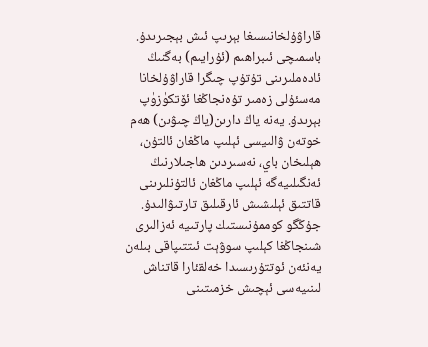قاراۋۇلخانىسىغا بېرىپ ئىش بېجىرىدۇ. باسمىچى ئىبراھىم (ئۇرايىم) بەگنىڭ ئادەملىرىنى تۇتۇپ چىگرا قاراۋۇلخانا مەسئۇلى زەمىر تۇەنجاڭغا ئۆتكۈزۈپ بېرىدۇ. يەنە ياڭ دارىن(ياڭ چىۋىن) ھەم خوتەن ۋالىيسى ئېلىپ ماڭغان ئالتۇن، ھېلىخان باي، نەسىردىن ھاجىلارنىڭ ئەنگىلىيەگە ئېلىپ ماڭغان ئالتۇنلىرىنى قاتتىق ئېلىشىش ئارقىلىق تارتىۋالىدۇ.
جۇڭگو كوممۇنىستىك پارتىيە ئەزالىرى شىنجاڭغا كېلىپ سوۋېت ئىتتىپاقى بىلەن يەنئەن ئوتتۇرىسىدا خەلقئارا قاتناش لىنىيەسى ئېچىش خزمىتىنى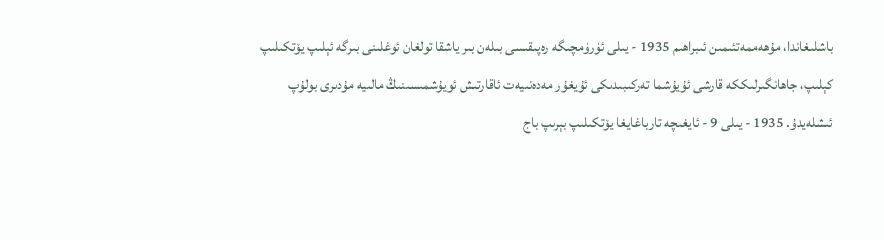باشلىغاندا، مۇھەممەتئىمىن ئىبراھىم 1935 - يىلى ئۈرۈمچىگە رەپىقىسى بىلەن بىر ياشقا تولغان ئوغلىنى بىرگە ئېلىپ يۆتكىلىپ كېلىپ، جاھانگىرلىككە قارشى ئۇيۇشما تەركىبىدىكى ئۇيغۇر مەدەنىيەت ئاقارتىش ئويۇشمىسىنىڭ مالىيە مۇدىرى بولۇپ ئىشلەيدۇ. 1935 - يىلى 9 - ئايغىچە تارباغايغا يۆتكىلىپ بېرىپ باج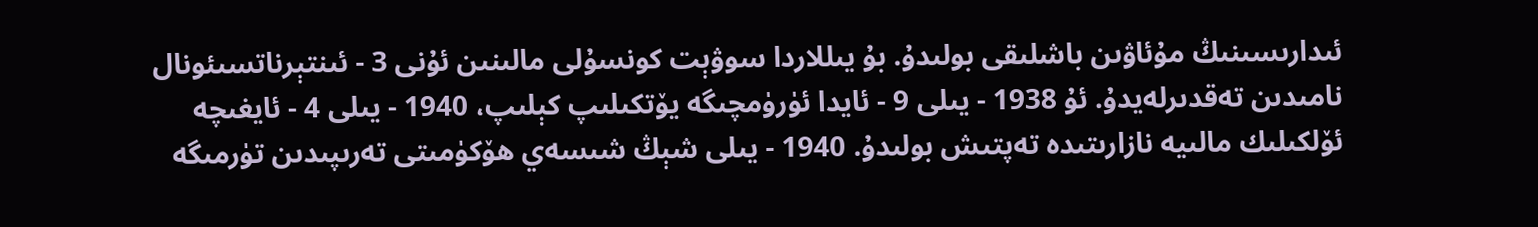ئىدارىسىنىڭ مۇئاۋىن باشلىقى بولىدۇ. بۇ يىللاردا سوۋېت كونسۇلى مالىنىن ئۇنى 3 - ئىنتېرناتسىئونال نامىدىن تەقدىرلەيدۇ. ئۇ 1938 - يىلى 9 - ئايدا ئۈرۈمچىگە يۆتكىلىپ كېلىپ، 1940 - يىلى 4 - ئايغىچە ئۆلكىلىك مالىيە نازارىتىدە تەپتىش بولىدۇ. 1940 - يىلى شېڭ شىسەي ھۆكۈمىتى تەرىپىدىن تۈرمىگە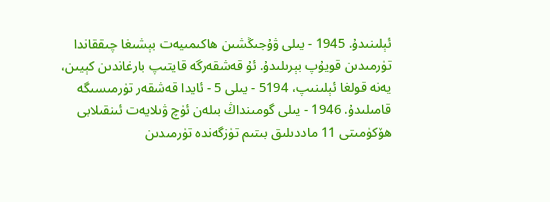ئېلىنىدۇ. 1945 - يىلى ۋۇجىڭشىن ھاكىمىيەت بېشىغا چىققاندا تۈرمىدىن قويۇپ بېرىلىدۇ. ئۇ قەشقەرگە قايتىپ بارغاندىن كېيىن، يەنە قولغا ئېلىنىپ، 5194 - يىلى 5 - ئايدا قەشقەر تۈرمىسىگە قامىلىدۇ. 1946 - يىلى گومىنداڭ بىلەن ئۈچ ۋىلايەت ئىنقىلابى ھۆكۈمىتى 11 ماددىلىق بىتىم تۈزگەندە تۈرمىدىن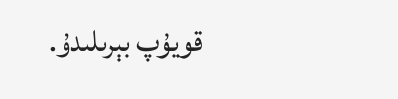قويۇپ بېرىلىدۇ.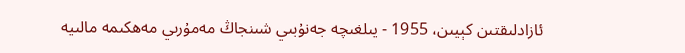ئازادلىقتىن كېيىن، 1955 - يىلغىچە جەنۇبىي شىنجاڭ مەمۇرىي مەھكىمە مالىيە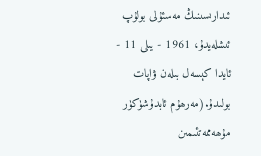ئىدارىسىنىڭ مەسئۇلى بولۇپ ئىشلەيدۇ، 1961 - يىلى 11 - ئايدا كېسەل بىلەن ۋاپات بولىدۇ.(مەرھۇم ئابدۇشۈكۈر مۇھەممەتئىمىن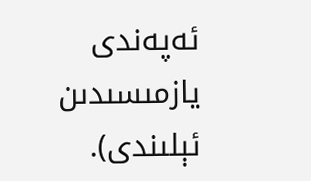ئەپەندى يازمىسىدىن ئېلىندى).